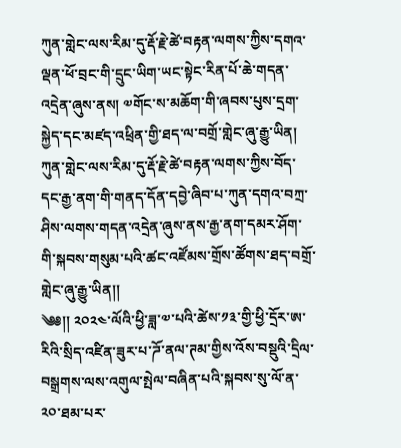ཀུན་གླེང་ལས་རིམ་དུ་རྡོ་རྗེ་ཚེ་བརྟན་ལགས་ཀྱིས་དགའ་ལྡན་ཕོ་བྲང་གི་དྲུང་ཡིག་ཡང་སྟེང་རིན་པོ་ཆེ་གདན་འདྲེན་ཞུས་ནས། ༧གོང་ས་མཆོག་གི་ཞབས་པུས་དྲག་སྐྱེད་དང་མཛད་འཕྲིན་གྱི་ཐད་ལ་བགྲོ་གླེང་ཞུ་རྒྱུ་ཡིན།
ཀུན་གླེང་ལས་རིམ་དུ་རྡོ་རྗེ་ཚེ་བརྟན་ལགས་ཀྱིས་བོད་དང་རྒྱ་ནག་གི་གནད་དོན་དབྱེ་ཞིབ་པ་ཀུན་དགའ་བཀྲ་ཤིས་ལགས་གདན་འདྲེན་ཞུས་ནས་རྒྱ་ནག་དམར་ཤོག་གི་སྐབས་གསུམ་པའི་ཚང་འཛོམས་གྲོས་ཚོགས་ཐད་བགྲོ་གླེང་ཞུ་རྒྱུ་ཡིན།།
༄༅།། ༢༠༢༤་ལོའི་ཕྱི་ཟླ་༧་པའི་ཚེས་༡༣་གྱི་ཕྱི་དྲོར་ཨ་རིའི་སྲིད་འཛིན་ཟུར་པ་ཌོ་ནལ་ཊམ་གྱིས་འོས་བསྡུའི་དྲིལ་བསྒྲགས་ལས་འགུལ་སྤེལ་བཞིན་པའི་སྐབས་སུ་ལོ་ན་༢༠་ཐམ་པར་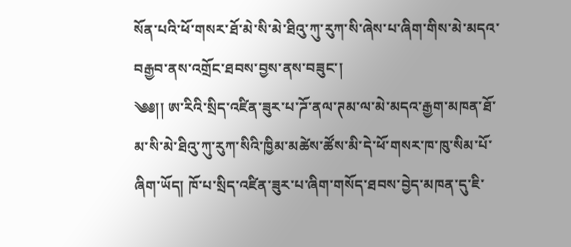སོན་པའི་ཕོ་གསར་ཐོ་མེ་སི་མེ་ཐིའུ་ཀུ་རུཀ་སི་ཞེས་པ་ཞིག་གིས་མེ་མདའ་བརྒྱབ་ནས་འགྲོང་ཐབས་བྱས་ནས་བཟུང་།
༄༅།། ཨ་རིའི་སྲིད་འཛིན་ཟུར་པ་ཌོ་ནལ་ཊམ་ལ་མེ་མདའ་རྒྱག་མཁན་ཐོ་མ་སི་མེ་ཐིའུ་ཀུ་རུཀ་སིའི་ཁྱིམ་མཚེས་ཚོས་མི་དེ་ཕོ་གསར་ཁ་ཁུ་སིམ་པོ་ཞིག་ཡོད། ཁོ་པ་སྲིད་འཛིན་ཟུར་པ་ཞིག་གསོད་ཐབས་བྱེད་མཁན་དུ་ཇི་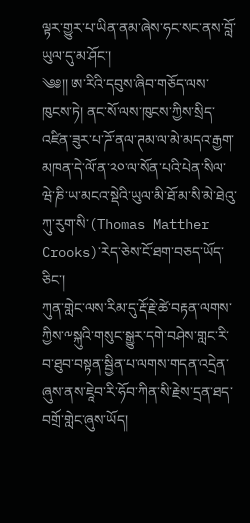ལྟར་གྱུར་པ་ཡིན་ནམ་ཞེས་ཧང་སང་ནས་བློ་ཡུལ་དུ་མ་ཤོང་།
༄༅།། ཨ་རིའི་དབུས་ཞིབ་གཅོད་ལས་ཁུངས་ཏེ། ནང་སོ་ལས་ཁུངས་ཀྱིས་སྲིད་འཛིན་ཟུར་པ་ཌོ་ནལ་ཊམ་ལ་མེ་མདའ་རྒྱག་མཁན་དེ་ལོ་ན་༢༠་ལ་སོན་པའི་པེན་སིལ་ཝེ་ཎི་ཡ་མངའ་སྡེའི་ཡུལ་མི་ཐོ་མ་སི་མེ་ཐེའུ་ཀུ་རུག་སི་(Thomas Matther Crooks)་རེད་ཅེས་ངོ་ཐག་བཅད་ཡོད་ཅིང་།
ཀུན་གླེང་ལས་རིམ་དུ་རྡོ་རྗེ་ཚེ་བརྟན་ལགས་ཀྱིས་༸སྐུའི་གསུང་སྒྱུར་དགེ་བཤེས་གླང་རི་བ་ཐུབ་བསྟན་སྦྱིན་པ་ལགས་གདན་འདྲེན་ཞུས་ནས་ཇཱེབ་རི་ཧོབ་ཀིན་སི་རྗེས་དྲན་ཐད་བགྲོ་གླེང་ཞུས་ཡོད།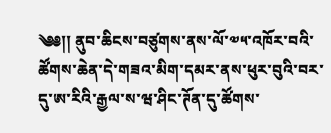༄༅།། ནུབ་ཆིངས་བཙུགས་ནས་ལོ་༧༥་འཁོར་བའི་ཚོགས་ཆེན་དེ་གཟའ་མིག་དམར་ནས་ཕུར་བུའི་བར་དུ་ཨ་རིའི་རྒྱལ་ས་ཝ་ཤིང་ཊོན་དུ་ཚོགས་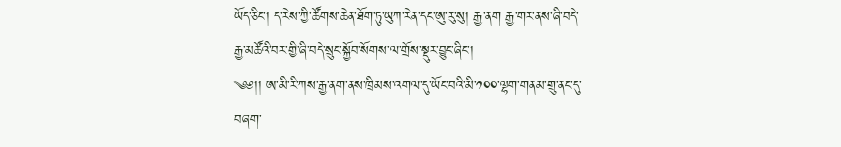ཡོད་ཅིང་། ད་རེས་ཀྱི་ཚོགས་ཆེན་ཐོག་ཏུ་ཡུཀ་རེན་དང་ཨུ་རུ་སུ། རྒྱ་ནག རྒྱ་གར་ནས་ཞི་བདེ་རྒྱ་མཚོའི་བར་གྱི་ཞི་བདེ་སྲུང་སྐྱོབ་སོགས་ལ་གྲོས་སྡུར་བྱུང་ཞིང་།
༄༅།། ཨ་མི་རི་ཀས་རྒྱ་ནག་ནས་ཁྲིམས་འགལ་དུ་ཡོང་བའི་མི་༡༠༠་ལྷག་གནམ་གྲུ་ནང་དུ་བཞག་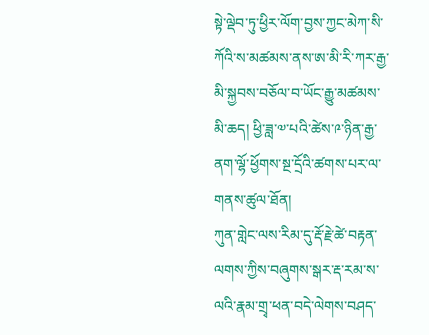སྟེ་ལྡེབ་ཏུ་ཕྱིར་ལོག་བྱས་ཀྱང་མེཀ་སི་ཀོའི་ས་མཚམས་ནས་ཨ་མི་རི་ཀར་རྒྱ་མི་སྐྱབས་བཅོལ་བ་ཡོང་རྒྱུ་མཚམས་མི་ཆད། ཕྱི་ཟླ་༧་པའི་ཚེས་༩་ཉིན་རྒྱ་ནག་ལྷོ་ཕྱོགས་སྔ་དྲོའི་ཚགས་པར་ལ་གནས་ཚུལ་ཐོན།
ཀུན་གླེང་ལས་རིམ་དུ་རྡོ་རྗེ་ཚེ་བརྟན་ལགས་ཀྱིས་བཞུགས་སྒར་རྡ་རམ་ས་ལའི་རྣམ་གྲྭ་ཕན་བདེ་ལེགས་བཤད་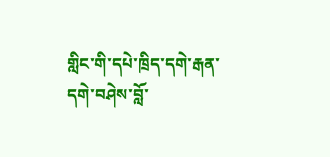གླིང་གི་དཔེ་ཁྲིད་དགེ་རྒན་དགེ་བཤེས་བློ་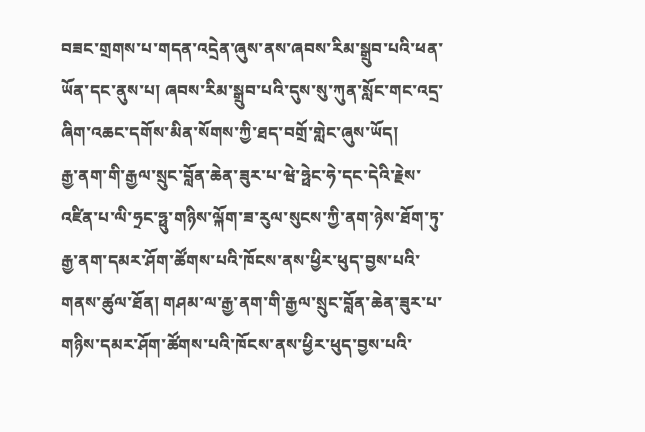བཟང་གྲགས་པ་གདན་འདྲེན་ཞུས་ནས་ཞབས་རིམ་སྒྲུབ་པའི་ཕན་ཡོན་དང་ནུས་པ། ཞབས་རིམ་སྒྲུབ་པའི་དུས་སུ་ཀུན་སློང་གང་འདྲ་ཞིག་འཆང་དགོས་མིན་སོགས་ཀྱི་ཐད་བགྲོ་གླེང་ཞུས་ཡོད།
རྒྱ་ནག་གི་རྒྱལ་སྲུང་བློན་ཆེན་ཟུར་པ་ཝེ་ཧྥེང་ཧེ་དང་དེའི་རྗེས་འཛིན་པ་ལི་ཧྲང་ཧྥུ་གཉིས་ལྐོག་ཟ་རུལ་སུངས་ཀྱི་ནག་ཉེས་ཐོག་ཏུ་རྒྱ་ནག་དམར་ཤོག་ཚོགས་པའི་ཁོངས་ནས་ཕྱིར་ཕུད་བྱས་པའི་གནས་ཚུལ་ཐོན། གཤམ་ལ་རྒྱ་ནག་གི་རྒྱལ་སྲུང་བློན་ཆེན་ཟུར་པ་གཉིས་དམར་ཤོག་ཚོགས་པའི་ཁོངས་ནས་ཕྱིར་ཕུད་བྱས་པའི་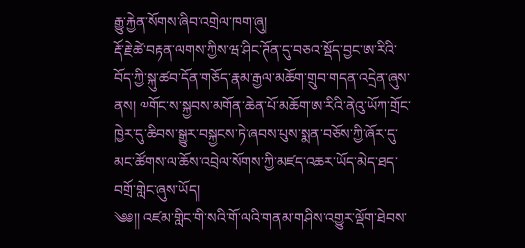རྒྱུ་རྐྱེན་སོགས་ཞིབ་འགྲེལ་ཁག་ཞུ།
རྡོ་རྗེ་ཚེ་བརྟན་ལགས་ཀྱིས་ཝ་ཤིང་ཊོན་དུ་བཅའ་སྡོད་བྱང་ཨ་རིའི་བོད་ཀྱི་སྐུ་ཚབ་དོན་གཅོད་རྣམ་རྒྱལ་མཆོག་གྲུབ་གདན་འདྲེན་ཞུས་ནས། ༧གོང་ས་སྐྱབས་མགོན་ཆེན་པོ་མཆོག་ཨ་རིའི་ནེའུ་ཡོཀ་གྲོང་ཁྱེར་དུ་ཆིབས་སྒྱུར་བསྐྱངས་ཏེ་ཞབས་པུས་སྨན་བཅོས་ཀྱི་ཞོར་དུ་མང་ཚོགས་ལ་ཆོས་འབྲེལ་སོགས་ཀྱི་མཛད་འཆར་ཡོད་མེད་ཐད་བགྲོ་གླེང་ཞུས་ཡོད།
༄༅།། འཛམ་གླིང་གི་སའི་གོ་ལའི་གནམ་གཤིས་འགྱུར་ལྡོག་ཐེབས་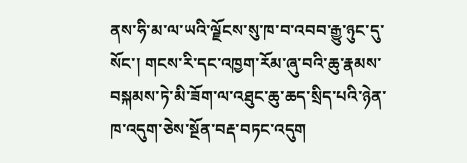ནས་ཧི་མ་ལ་ཡའི་ལྗོངས་སུ་ཁ་བ་འབབ་རྒྱུ་ཉུང་དུ་སོང་། གངས་རི་དང་འཁྱག་རོམ་ཞུ་བའི་ཆུ་རྣམས་བསྐམས་ཏེ་མི་ཟོག་ལ་འཐུང་ཆུ་ཆད་སྲིད་པའི་ཉེན་ཁ་འདུག་ཅེས་སྔོན་བརྡ་བཏང་འདུག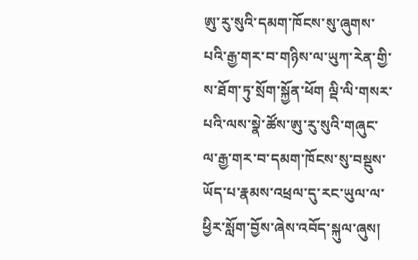ཨུ་རུ་སུའི་དམག་ཁོངས་སུ་ཞུགས་པའི་རྒྱ་གར་བ་གཉིས་ལ་ཡུཀ་རེན་གྱི་ས་ཐོག་ཏུ་སྲོག་སྐྱོན་ཕོག ལྡི་ལི་གསར་པའི་ལས་སྣེ་ཚོས་ཨུ་རུ་སུའི་གཞུང་ལ་རྒྱ་གར་བ་དམག་ཁོངས་སུ་བསྡུས་ཡོད་པ་རྣམས་འཕྲལ་དུ་རང་ཡུལ་ལ་ཕྱིར་སློག་བྱོས་ཞེས་འབོད་སྐུལ་ཞུས།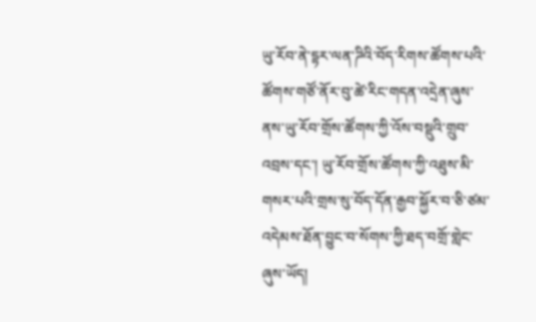ཡུ་རོབ་ནེ་དྷར་ལན་ཌིའི་བོད་རིགས་ཚོགས་པའི་ཚོགས་གཙོ་ནོར་བུ་ཚེ་རིང་གདན་འདྲེན་ཞུས་ནས་ཡུ་རོབ་གྲོས་ཚོགས་ཀྱི་འོས་བསྡུའི་གྲུབ་འབྲས་དང་། ཡུ་རོབ་གྲོས་ཚོགས་ཀྱི་འཐུས་མི་གསར་པའི་གྲས་སུ་བོད་དོན་རྒྱབ་སྐྱོར་བ་ཅི་ཙམ་འདེམས་ཐོན་བྱུང་བ་སོགས་ཀྱི་ཐད་བགྲོ་གླེང་ཞུས་ཡོད།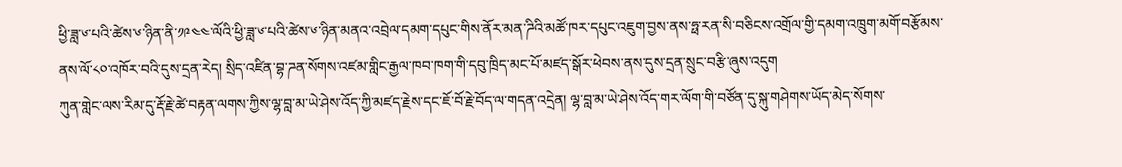ཕྱི་ཟླ་༦་པའི་ཚེས་༦་ཉིན་ནི་༡༩༤༤་ལོའི་ཕྱི་ཟླ་༦་པའི་ཚེས་༦་ཉིན་མནའ་འབྲེལ་དམག་དཔུང་གིས་ནོར་མན་ཌིའི་མཚོ་ཁར་དཔུང་འཇུག་བྱས་ནས་ཧྥ་རན་སི་བཅིངས་འགྲོལ་གྱི་དམག་འཁྲུག་མགོ་བརྩོམས་ནས་ལོ་༨༠་འཁོར་བའི་དུས་དྲན་རེད། སྲིད་འཛིན་བྷ་ཌན་སོགས་འཛམ་གླིང་རྒྱལ་ཁབ་ཁག་གི་དབུ་ཁྲིད་མང་པོ་མཛད་སྒོར་ཕེབས་ནས་དུས་དྲན་སྲུང་བརྩི་ཞུས་འདུག
ཀུན་གླེང་ལས་རིམ་དུ་རྡོ་རྗེ་ཚེ་བརྟན་ལགས་ཀྱིས་ལྷ་བླ་མ་ཡེ་ཤེས་འོད་ཀྱི་མཛད་རྗེས་དང་ཇོ་བོ་རྗེ་བོད་ལ་གདན་འདྲེན། ལྷ་བླ་མ་ཡེ་ཤེས་འོད་གར་ལོག་གི་བཙོན་དུ་སྐུ་གཤེགས་ཡོད་མེད་སོགས་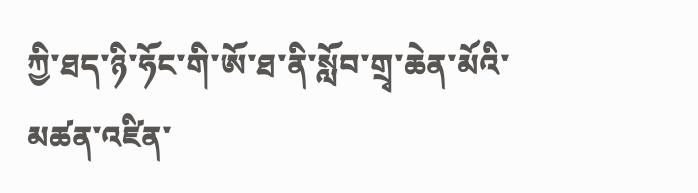ཀྱི་ཐད་ཉི་ཧོང་གི་ཨོ་ཐ་ནི་སློབ་གྲྭ་ཆེན་མོའི་མཚན་འཛིན་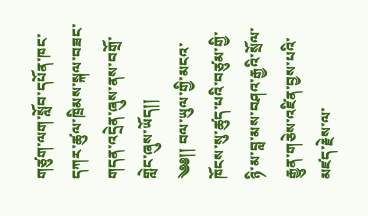གཙུག་ལག་སློབ་དཔོན་ཁང་དཀར་ཚུལ་ཁྲིམས་སྐལ་བཟང་གདན་འདྲེན་ཞུས་ནས་བགྲོ་གླེང་ཞུས་ཡོད།།
༄༅།། བལ་ཡུལ་གྱི་མངའ་ཁོངས་སུ་ཚུད་པའི་བཙུམ་གྱི་ཉི་མ་བླ་མས་བཤའ་རྒྱའི་སྲོལ་རྒྱུན་གཅེས་འཛིན་བྱས་པའི་མཛད་རྗེས་ལ་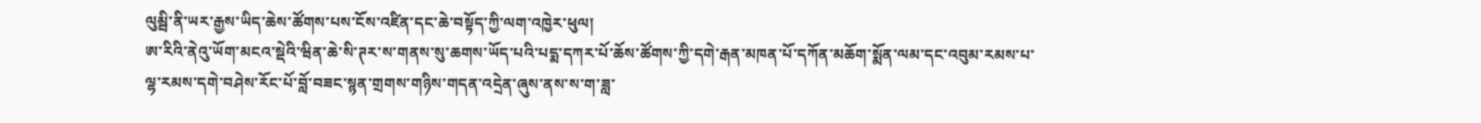ལུམྦི་ནི་ཡར་རྒྱས་ཡིད་ཆེས་ཚོགས་པས་ངོས་འཛིན་དང་ཆེ་བསྟོད་ཀྱི་ལག་འཁྱེར་ཕུལ།
ཨ་རིའི་ནེའུ་ཡོག་མངའ་སྡེའི་ཝིན་ཆེ་སི་ཊར་ས་གནས་སུ་ཆགས་ཡོད་པའི་པདྨ་དཀར་པོ་ཆོས་ཚོགས་ཀྱི་དགེ་རྒན་མཁན་པོ་དཀོན་མཆོག་སྨོན་ལམ་དང་འབུམ་རམས་པ་ལྷ་རམས་དགེ་བཤེས་རོང་པོ་བློ་བཟང་སྙན་གྲགས་གཉིས་གདན་འདྲེན་ཞུས་ནས་ས་ག་ཟླ་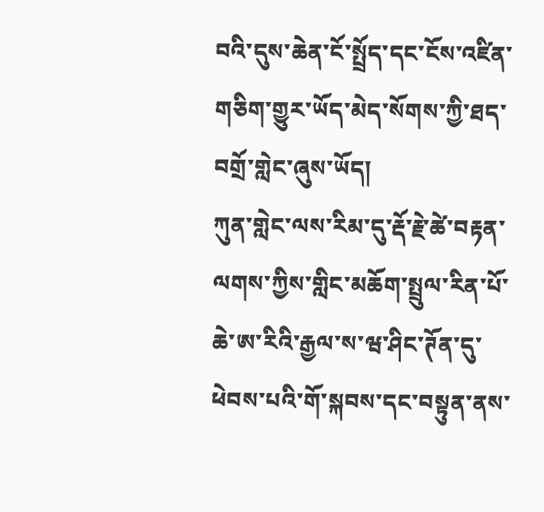བའི་དུས་ཆེན་ངོ་སྤྲོད་དང་ངོས་འཛིན་གཅིག་གྱུར་ཡོད་མེད་སོགས་ཀྱི་ཐད་བགྲོ་གླེང་ཞུས་ཡོད།
ཀུན་གླེང་ལས་རིམ་དུ་རྡོ་རྗེ་ཚེ་བརྟན་ལགས་ཀྱིས་གླིང་མཆོག་སྤྲུལ་རིན་པོ་ཆེ་ཨ་རིའི་རྒྱལ་ས་ཝ་ཤིང་ཊོན་དུ་ཕེབས་པའི་གོ་སྐབས་དང་བསྟུན་ནས་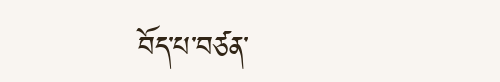བོད་པ་བཙན་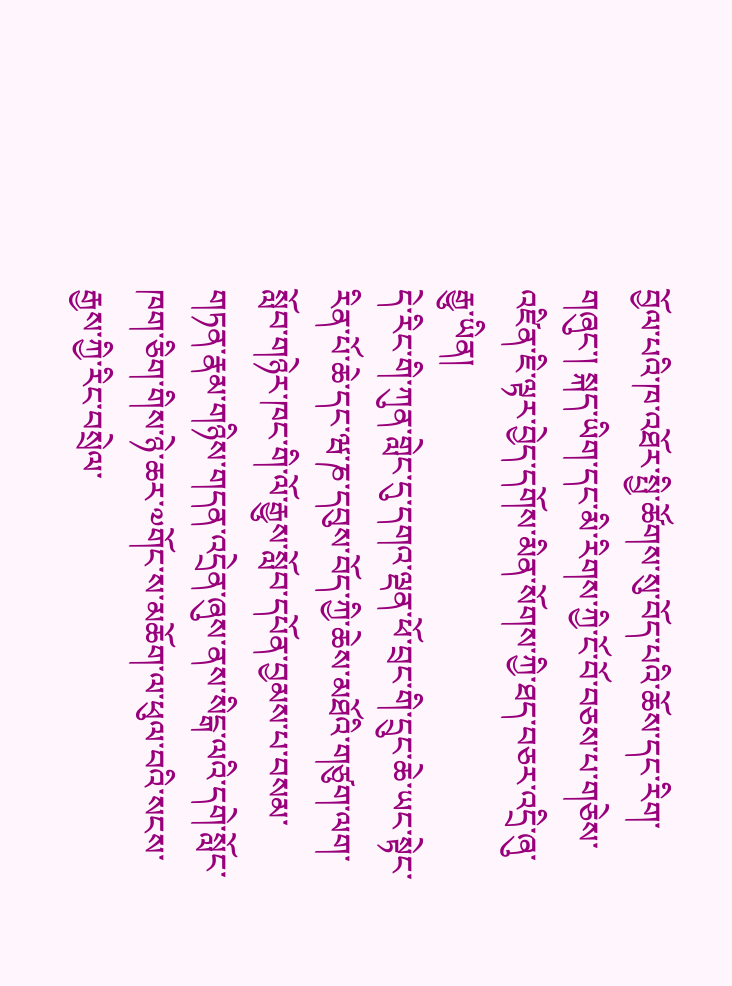བྱོལ་པའི་ཁ་འཐོར་སྤྱི་ཚོགས་སུ་བོད་པའི་ཆོས་དང་རིག་གཞུང་། སྐད་ཡིག་དང་མི་རིགས་ཀྱི་ངོ་བོ་བཅས་པ་གཅེས་འཛིན་ཇི་ལྟར་བྱེད་དགོས་མིན་སོགས་ཀྱི་ཐད་བཅར་འདྲི་ཞུ་རྒྱུ་ཡིན།
དེ་རིང་གི་ཀུན་གླེང་དུ་དགའ་ལྡན་ཕོ་བྲང་གི་དྲུང་ཆེ་ཡང་སྟེང་རིན་པོ་ཆེ་དང་ཝ་ཎ་དབུས་བོད་ཀྱི་ཆེས་མཐོའི་གཙུག་ལག་སློབ་གཉེར་ཁང་གི་ལོ་རྒྱུས་སློབ་དཔོན་བྱམས་པ་བསམ་གཏན་རྣམ་གཉིས་གདན་འདྲེན་ཞུས་ནས་སིངྒ་ལའི་དགེ་སློང་ཁག་ཅིག་གིས་ཉེ་ཆར་༧གོང་ས་མཆོག་ལ་ཕུལ་བའི་སངས་རྒྱས་ཀྱི་རིང་བསྲེལ་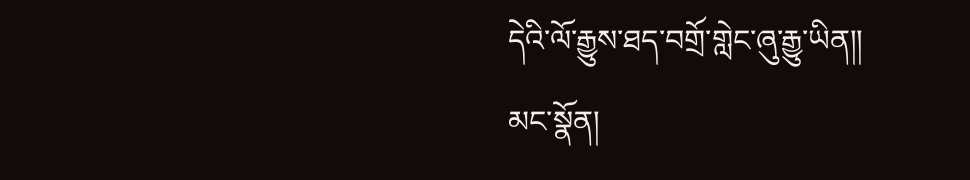དེའི་ལོ་རྒྱུས་ཐད་བགྲོ་གླེང་ཞུ་རྒྱུ་ཡིན།།
མང་སྣོན།